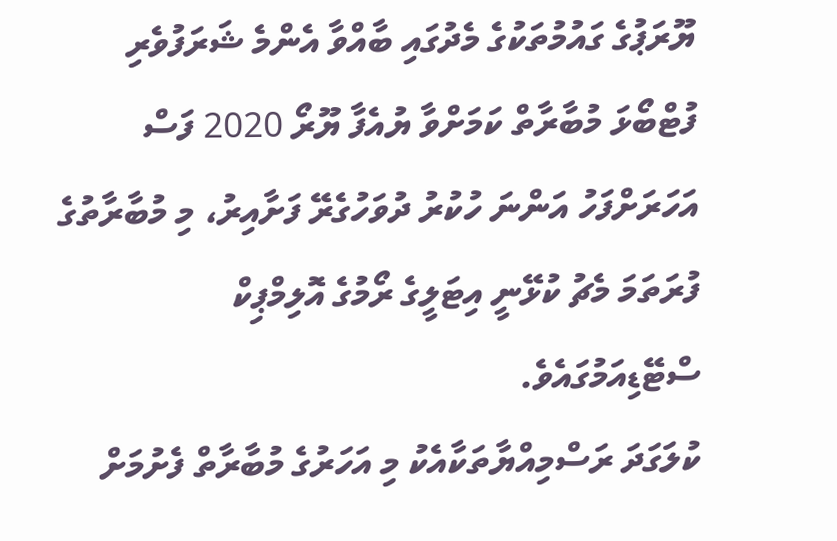ޔޫރަޕުގެ ގައުމުތަކުގެ މެދުގައި ބާއްވާ އެންމެ ޝަރަފުވެރި ފުޓްބޯޅަ މުބާރާތް ކަމަށްވާ ޔުއެފާ ޔޫރޯ 2020 ފަސް އަހަރަށްފަހު އަންނަ ހުކުރު ދުވަހުގެރޭ ފަށާއިރު، މި މުބާރާތުގެ ފުރަތަމަ މެޗު ކުޅޭނީ އިޓަލީގެ ރޯމުގެ އޮލިމްޕިކް ސްޓޭޑިއަމުގައެވެ.
ކުލަގަދަ ރަސްމިއްޔާތަކާއެކު މި އަހަރުގެ މުބާރާތް ފެށުމަށް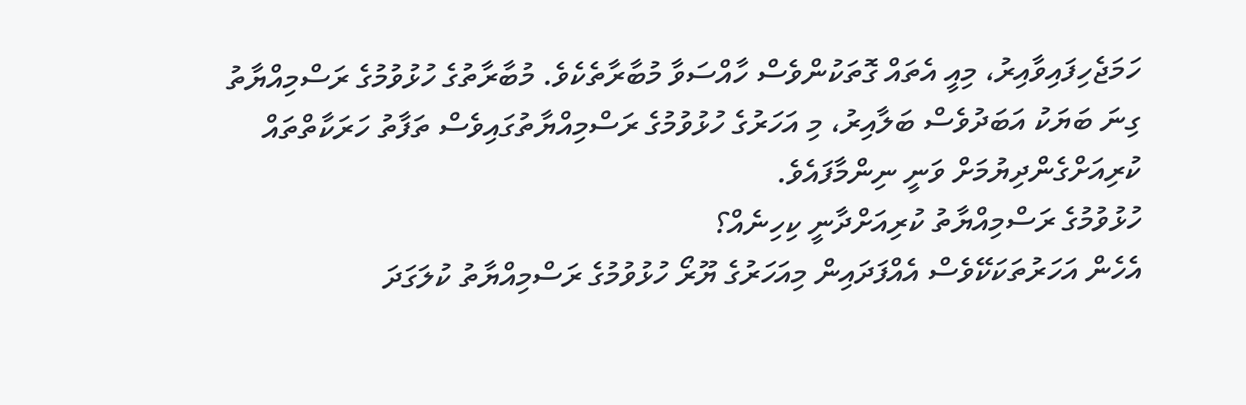ހަމަޖެހިފައިވާއިރު، މިއީ އެތައް ގޮތަކުންވެސް ހާއްސަވާ މުބާރާތެކެވެ. މުބާރާތުގެ ހުޅުވުމުގެ ރަސްމިއްޔާތު ގިނަ ބަޔަކު އަބަދުވެސް ބަލާއިރު، މި އަހަރުގެ ހުޅުވުމުގެ ރަސްމިއްޔާތުގައިވެސް ތަފާތު ހަރަކާތްތައް ކުރިއަށްގެންދިޔުމަށް ވަނީ ނިންމާފައެވެ.
ހުޅުވުމުގެ ރަސްމިއްޔާތު ކުރިއަށްދާނީ ކިހިނެއް؟
އެހެން އަހަރުތަކަކޭވެސް އެއްފަދައިން މިއަހަރުގެ ޔޫރޯ ހުޅުވުމުގެ ރަސްމިއްޔާތު ކުލަގަދަ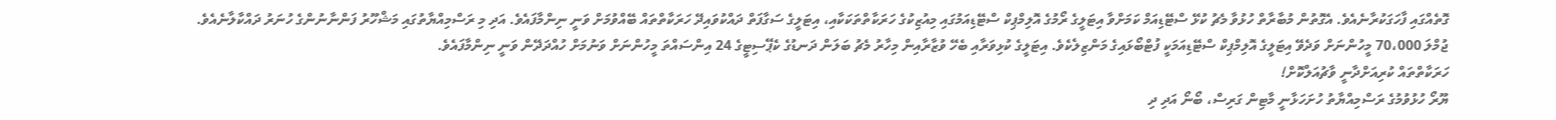ގޮތެއްގައި ފާހަގަކުރާނެއެވެ. އެގޮތުން މުބާރާތް ހުޅުވާ މެޗު ކުޅޭ ސްޓޭޑިއަމް ކަމަށްވާ އިޓަލީގެ ރޯމުގެ އޮލިމްޕިކް ސްޓޭޑިއަމުގައި މިއުޒިކުގެ ހަރަކާތްތަކަކާއި، އިޓަލީގެ ސަގާފަތް ދައްކުވައިދޭ ހަރަކާތްތައް ބޭއްވުމަށް ވަނީ ނިންމާފައެވެ. އަދި މި ރަސްމިއްޔާތުގައި މަޝްހޫރު ފަންނާނުންގެ ހުނަރު ދައްކާލާނެއެވެ.
ޖުމްލަ 70،000 މީހުންނަށް ވަދެވޭ އިޓަލީގެ އޮލިމްޕިކް ސްޓޭޑިއަމަކީ ފުޓްބޯޅައިގެ މަންޒިލެކެވެ. އިޓަލީގެ ކުޅިވަރާއި ބެހޭ ވުޒާރާއިން މިހާރު މެޗު ބަލަން ދަނޑުގެ ކެޕޭސިޓީގެ 24 އިންސައްތަ މީހުންނަށް ވަނުމަށް ހުއްދަދޭން ވަނީ ނިންމާފައެވެ.
ހަރަކާތްތައް ކުރިއަށްދާނީ ވާޗުއަލްކޮށް!
ޔޫރޯ ހުޅުވުމުގެ ރަސްމިއްޔާތު ހުށަހަޅާނީ މާޓިން ގަރިސް، ބޯނޯ އަދި ދި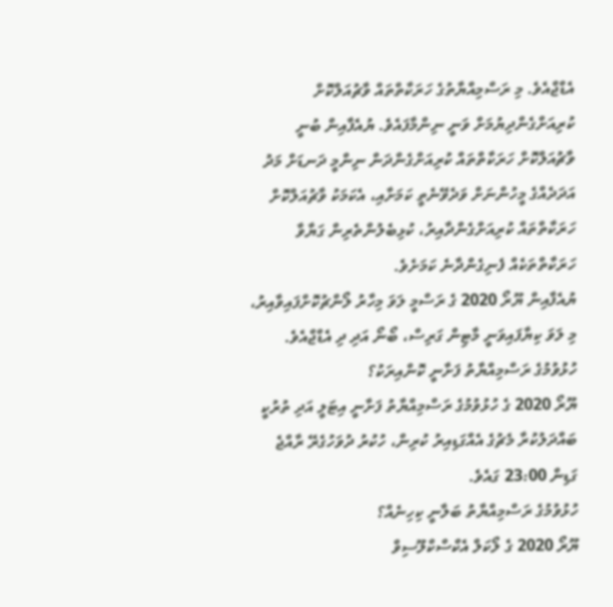އެޑްޖްއެވެ. މި ރަސްމިއްޔާތުގެ ހަރަކާތްތައް ވާޗުއަލްކޮށް ކުރިއަށްގެންދިޔުމަށް ވަނީ ނިންމާފައެވެ. ޔުއެފާއިން ބުނީ ވާޗުއަލްކޮށް ހަރަކާތްތައް ކުރިއަށްގެންދަން ނިންމީ ދަނޑަށް މަދު އަދަދެއްގެ މީހުންނަށް ވަދެވޭނެތީ ކަމަށާއި، އެކަމަކު ވާޗުއަލްކޮށް ހަރަކާތްތައް ކުރިއަށްގެންދާއިރު، ކުޅިބެލުންތެރިން ގަޔާވާ ހަރަކާތްތަކެއް ފެނިގެންދާނެ ކަމަށެވެ.
ޔުއެފާއިން ޔޫރޯ 2020 ގެ ރަސްމީ ލަވަ މިހާރު ލޯންޗުކޮށްފައިވާއިރު، މި ލަވަ ކިޔާފައިވަނީ މާޓިން ގަރިސް، ބޯނޯ އަދި ދި އެޑްޖްއެވެ.
ހުޅުވުމުގެ ރަސްމިއްޔާތު ފަށާނީ ކޮންއިރަކު؟
ޔޫރޯ 2020 ގެ ހުޅުވުމުގެ ރަސްމިއްޔާތު ފަށާނީ އިޓަލީ އަދި ތުރުކީ ބައްދަލުކުރާ މެޗުގެ އެއްގަޑިއިރު ކުރިން، ހުކުރު ދުވަހުގެރޭ ރާއްޖެ ގަޑިން 23:00 ގައެވެ.
ހުޅުވުމުގެ ރަސްމިއްޔާތު ބަލާނީ ކިހިނެއް؟
ޔޫރޯ 2020 ގެ ލޯކަލް އެކްސްކްލޫސިވް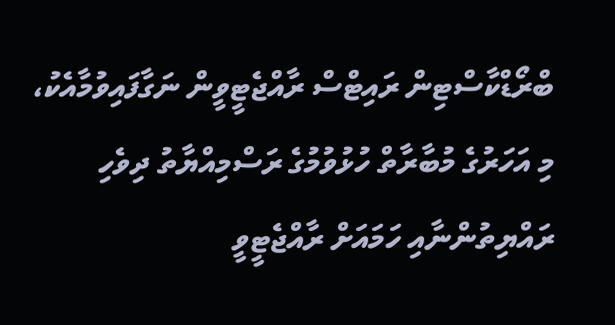ބްރޯޑްކާސްޓިން ރައިޓްސް ރާއްޖެޓީވީން ނަގާފައިވުމާއެކު، މި އަހަރުގެ މުބާރާތް ހުޅުވުމުގެ ރަސްމިއްޔާތު ދިވެހި ރައްޔިތުންނާއި ހަމައަށް ރާއްޖެޓީވީ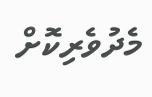މެދުވެރިކޮށް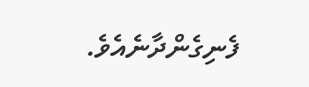ފެނިގެންދާނެއެވެ.